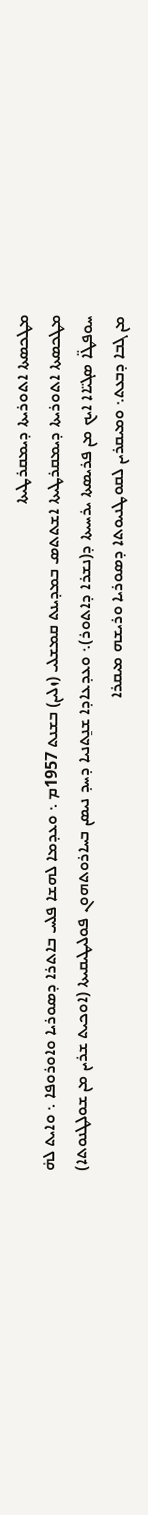ܡܛܟܣܬܐ ܐܬܘܪܝܬܐ ܕܝܡܩܪܛܝܬܐ
ܡܛܟܣܬܐ ܐܬܘܪܝܬܐ ܕܝܡܩܪܛܝܬܐ ܐܫܬܬܣ ܒܡܕܝܢܬ ܩܡܫܠܝ (ܙܠܝܢ) ܒܫܢܬ 1957ܡ ܆ ܘܥܕܡܐ ܠܗܫܐ ܦܠܚ ܒܐܬܪܐ ܕܣܘܪܝܐ ܘܐܘܪܘܦܐ ܆ ܘܐܝܬ ܠܗ̊ ܚܘܦܛ̈ܐ ܣܓܝ̈ܐܐ ܐܝܟ ܡܢ ܦܪܝܣܬܐ ܝܪܚܝܬܐ ܕ(ܢܫܪܐ ܕܐܬܘܪ)܆ ܘܥܕܥܐܕܐ ܫܢ̱ܬܢܝܐ ܕܚܕ ܢܝܣܢ ܒܚܐܪܘܬܗܘܢ ܦܘܠܝܛܝܩܝܬܐ (ܐܘܟܝܬ ܫܪܝܢ ܡܢ ܫܘܠܛܢܘܬܐ) ܡܢ ܓܒܐ ܕܒܥܬ܆ ܘܡܝܩܪܝܢ ܠܩܘܛܢܝܘܬܐ ܕܣܘܪܝܐ ܘܪܝܫܗ ܡܝܩܪܐ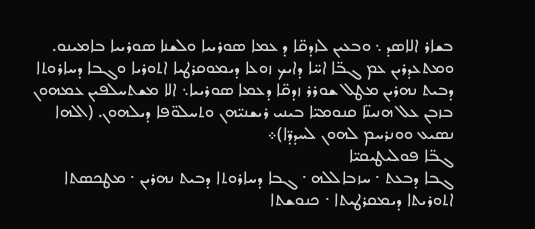ܒܫܐܪ ܐܠܐܣܕ ܆ ܘܒܥܝܢ ܠܙܕܩ̈ܐ ܕ ܥܡܐ ܣܘܪܝܝܐ ܘܠܫܢܐ ܣܘܪܝܝܐ ܒܐܡܝܢܘ. ܘܡܬܥܕܪܝܢ ܥܡ ܓܒ̈ܐ ܐܚ̈ܐ ܕܐܝܟ ܙܘܥܐ ܕܝܡܘܩܪܛܝܐ ܐܬܘܪܝܐ ܘܓܒܐ ܕܚܐܪܘܬܐ ܕܒܝܬ ܢܗܪܝܢ ܡܛܠ ܫܘܪܪ ܙܕܩ̈ܐ ܕܥܡܐ ܣܘܪܝܝܐ܆ ܐܠܐ ܡܫܬܚܠܦܝܢ ܥܡܗܘܢ ܒܙܒܢ ܥܠ ܗܢܝܢ̈ܐ ܩܢܘܡܝ̈ܐ ܒܝܢܝ ܪܝܫܢܝ̈ܗܢ ܘܬܚܠܘ̈ܦܐ ܕܝܠܗܘܢ. (ܐܠܗܐ ܢܣܝܥ ܘܘܢܪܚܡ ܠܗܘܢ ܠܚܕܕ̈ܐ)܀
ܓܒ̈ܐ ܦܘܠܝܛܝܩܝ̈ܐ
ܓܒܐ ܕܒܥܬ · ܚܙܒܐܠܠܗ · ܓܒܐ ܕܚܐܪܘܬܐ ܕܒܝܬ ܢܗܪܝܢ · ܡܛܟܣܬܐ ܐܬܘܪܝܬܐ ܕܝܡܩܪܛܝܬܐ · ܟܢܘܫܬܐ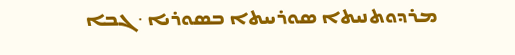ܡܪܕܘܬܢܝܬܐ ܣܘܪܝܝܬܐ ܒܣܘܪܝܐ · ܓܒܐ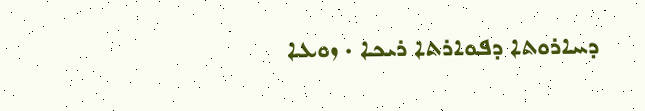ܕܚܐܪܘܬܐ ܕܦܘܐܪܬܐ ܪܝܟܐ · ܙܘܥܐ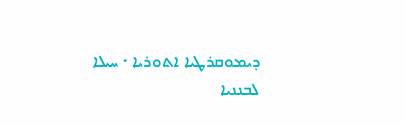ܕܝܡܘܩܪܛܝܐ ܐܬܘܪܝܐ · ܚܝܠܐ ܠܒܢܢܝܐ